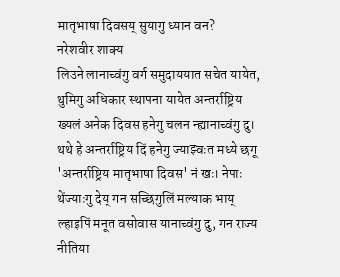मातृभाषा दिवसय् सुयागु ध्यान वन?
नरेशवीर शाक्य
लिउने लानाच्वंगु वर्ग समुदाययात सचेत यायेत, थुमिगु अधिकार स्थापना यायेत अन्तर्राष्ट्रिय ख्यलं अनेक दिवस हनेगु चलन न्ह्यानाच्वंगु दु। थथे हे अन्तर्राष्ट्रिय दिं हनेगु ज्याझ्वःत मध्ये छगू 'अन्तर्राष्ट्रिय मातृभाषा दिवस' नं खः। नेपाः थेंज्याःगु देय् गन सच्छिगुलिं मल्याक भाय् ल्हाइपिं मनूत वसोवास यानाच्वंगु दु, गन राज्य नीतिया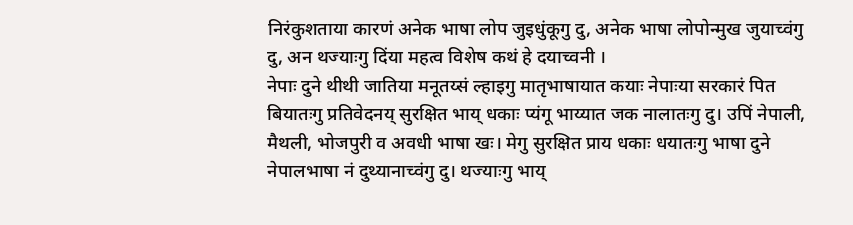निरंकुशताया कारणं अनेक भाषा लोप जुइधुंकूगु दु, अनेक भाषा लोपोन्मुख जुयाच्वंगु दु, अन थज्याःगु दिंया महत्व विशेष कथं हे दयाच्वनी ।
नेपाः दुने थीथी जातिया मनूतय्सं ल्हाइगु मातृभाषायात कयाः नेपाःया सरकारं पित बियातःगु प्रतिवेदनय् सुरक्षित भाय् धकाः प्यंगू भाय्यात जक नालातःगु दु। उपिं नेपाली, मैथली, भोजपुरी व अवधी भाषा खः। मेगु सुरक्षित प्राय धकाः धयातःगु भाषा दुने नेपालभाषा नं दुथ्यानाच्वंगु दु। थज्याःगु भाय्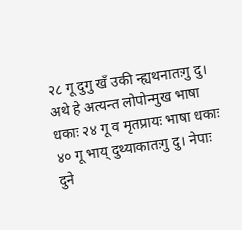२८ गू दुगु खँ उकी न्ह्यथनातःगु दु। अथे हे अत्यन्त लोपोन्मुख भाषा धकाः २४ गू व मृतप्रायः भाषा धकाः ४० गू भाय् दुथ्याकातःगु दु। नेपाः दुने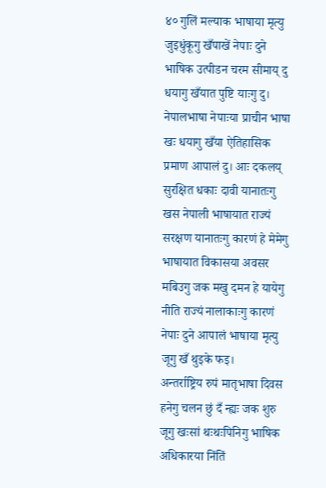४० गुलिं मल्याक भाषाया मृत्यु जुइधुंकूगु खँपाखें नेपाः दुने भाषिक उत्पीडन चरम सीमाय् दु धयागु खँयात पुष्टि याःगु दु।
नेपालभाषा नेपाःया प्राचीन भाषा खः धयागु खँया ऐतिहासिक प्रमाण आपालं दु। आः दकलय् सुरक्षित धकाः दावी यानातःगु खस नेपाली भाषायात राज्यं सरक्षण यानातःगु कारणं हे मेमेगु भाषायात विकासया अवसर मबिउगु जक मखु दमन हे यायेगु नीति राज्यं नालाकाःगु कारणं नेपाः दुने आपालं भाषाया मृत्यु जूगु खँ थुइके फइ।
अन्तर्राष्ट्रिय रुपं मातृभाषा दिवस हनेगु चलन छुं दँ न्ह्यः जक शुरु जूगु खःसां थःथःपिनिगु भाषिक अधिकारया निंतिं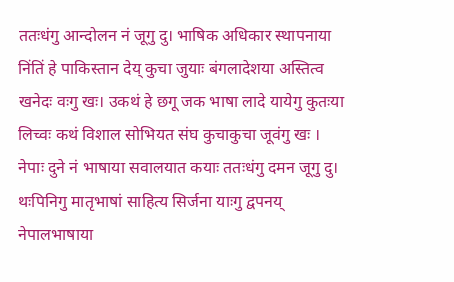ततःधंगु आन्दोलन नं जूगु दु। भाषिक अधिकार स्थापनाया निंतिं हे पाकिस्तान देय् कुचा जुयाः बंगलादेशया अस्तित्व खनेदः वःगु खः। उकथं हे छगू जक भाषा लादे यायेगु कुतःया लिच्वः कथं विशाल सोभियत संघ कुचाकुचा जूवंगु खः ।
नेपाः दुने नं भाषाया सवालयात कयाः ततःधंगु दमन जूगु दु। थःपिनिगु मातृभाषां साहित्य सिर्जना याःगु द्वपनय् नेपालभाषाया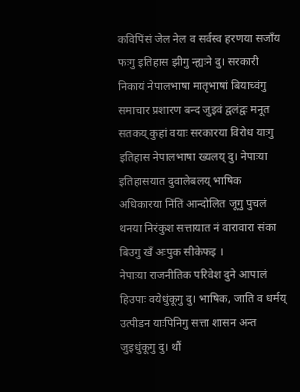कविपिंसं जेल नेल व सर्वस्व हरणया सजाँय फःगु इतिहास झीगु न्ह्यःने दु। सरकारी निकायं नेपालभाषा मातृभाषां बियाच्वंगु समाचार प्रशारण बन्द जुइवं द्वलंद्वः मनूत सतकय् कुहां वयाः सरकारया विरोध याःगु इतिहास नेपालभाषा ख्यलय् दु। नेपाःया इतिहासयात दुवालेबलय् भाषिक अधिकारया निंतिं आन्दोलित जूगु पुचलं थनया निरंकुश सत्तायात नं वारावारा संका बिउगु खँ अःपुक सीकेफइ ।
नेपाःया राजनीतिक परिवेश दुने आपालं हिउपाः वयेधुंकूगु दु। भाषिक, जाति व धर्मय् उत्पीडन याःपिनिगु सत्ता शासन अन्त जुइधुंकूगु दु। थौं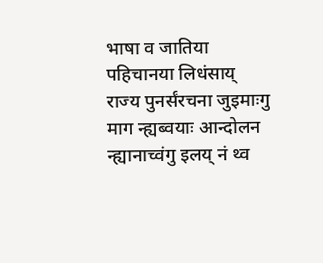भाषा व जातिया पहिचानया लिधंसाय् राज्य पुनर्संरचना जुइमाःगु माग न्ह्यब्वयाः आन्दोलन न्ह्यानाच्वंगु इलय् नं थ्व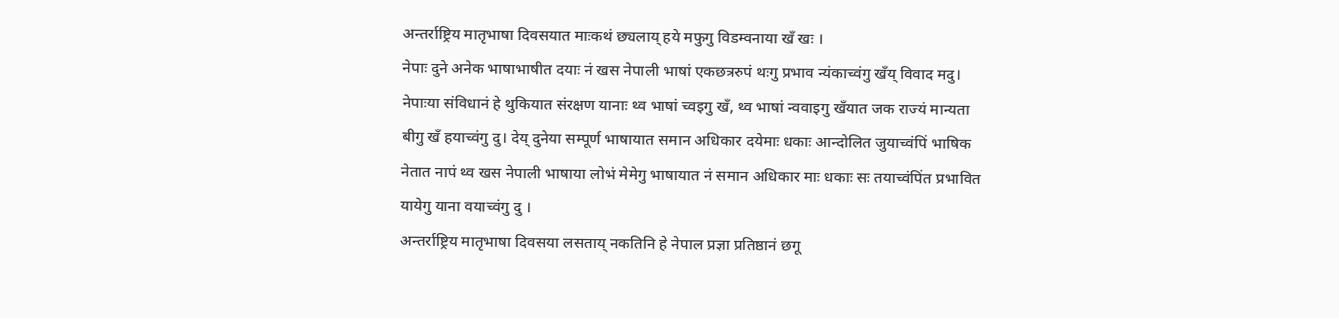अन्तर्राष्ट्रिय मातृभाषा दिवसयात माःकथं छ्यलाय् हये मफुगु विडम्वनाया खँ खः ।
नेपाः दुने अनेक भाषाभाषीत दयाः नं खस नेपाली भाषां एकछत्ररुपं थःगु प्रभाव न्यंकाच्वंगु खँय् विवाद मदु। नेपाःया संविधानं हे थुकियात संरक्षण यानाः थ्व भाषां च्वइगु खँ, थ्व भाषां न्ववाइगु खँयात जक राज्यं मान्यता बीगु खँ हयाच्वंगु दु। देय् दुनेया सम्पूर्ण भाषायात समान अधिकार दयेमाः धकाः आन्दोलित जुयाच्वंपिं भाषिक नेतात नापं थ्व खस नेपाली भाषाया लोभं मेमेगु भाषायात नं समान अधिकार माः धकाः सः तयाच्वंपिंत प्रभावित यायेगु याना वयाच्वंगु दु ।
अन्तर्राष्ट्रिय मातृभाषा दिवसया लसताय् नकतिनि हे नेपाल प्रज्ञा प्रतिष्ठानं छगू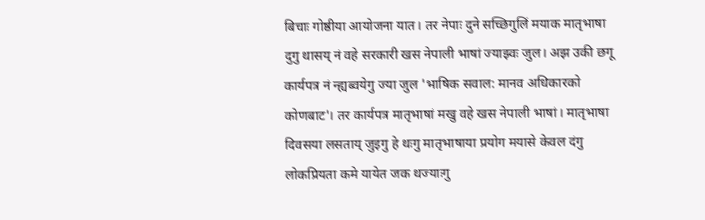बिचाः गोष्ठीया आयोजना यात। तर नेपाः दुने सच्छिगुलिं मयाक मातृभाषा दुगु थासय् नं वहे सरकारी खस नेपाली भाषां ज्याझ्वः जुल। अझ उकी छगू कार्यपत्र नं न्ह्यब्वयेगु ज्या जुल 'भाषिक सवाल: मानव अधिकारको कोणबाट'। तर कार्यपत्र मातृभाषां मखु वहे खस नेपाली भाषां। मातृभाषा दिवसया लसताय् जुइगु हे थःगु मातृभाषाया प्रयोग मयासे केवल दंगु लोकप्रियता कमे यायेत जक थज्याःगु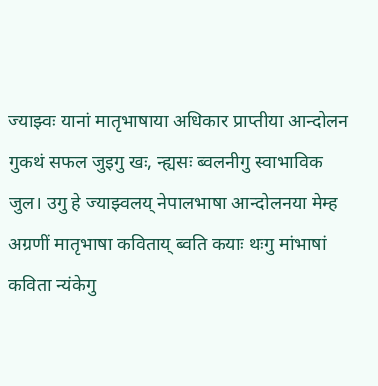ज्याझ्वः यानां मातृभाषाया अधिकार प्राप्तीया आन्दोलन गुकथं सफल जुइगु खः, न्ह्यसः ब्वलनीगु स्वाभाविक जुल। उगु हे ज्याझ्वलय् नेपालभाषा आन्दोलनया मेम्ह अग्रणीं मातृभाषा कविताय् ब्वति कयाः थःगु मांभाषां कविता न्यंकेगु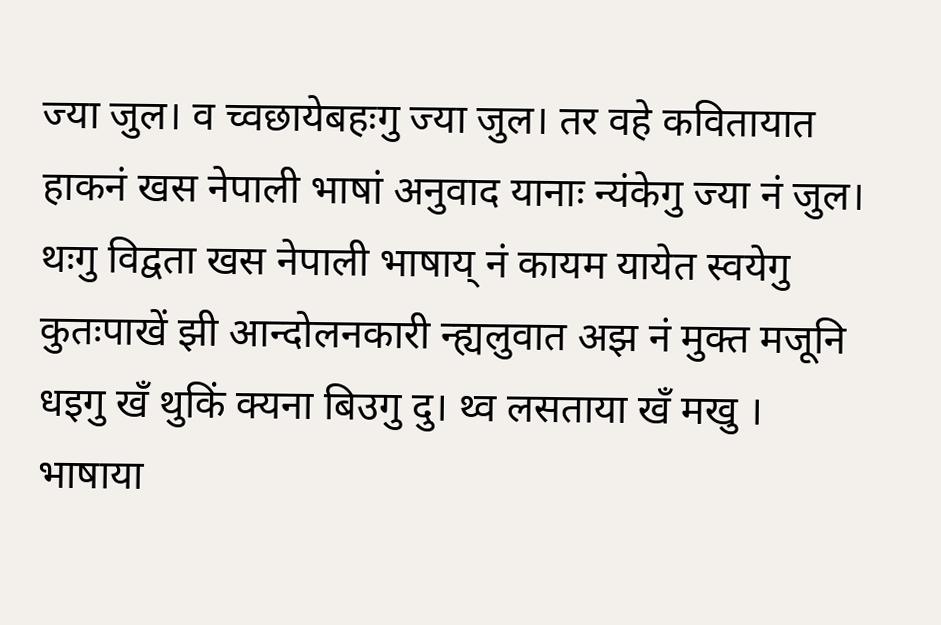ज्या जुल। व च्वछायेबहःगु ज्या जुल। तर वहे कवितायात हाकनं खस नेपाली भाषां अनुवाद यानाः न्यंकेगु ज्या नं जुल। थःगु विद्वता खस नेपाली भाषाय् नं कायम यायेत स्वयेगु कुतःपाखें झी आन्दोलनकारी न्ह्यलुवात अझ नं मुक्त मजूनि धइगु खँ थुकिं क्यना बिउगु दु। थ्व लसताया खँ मखु ।
भाषाया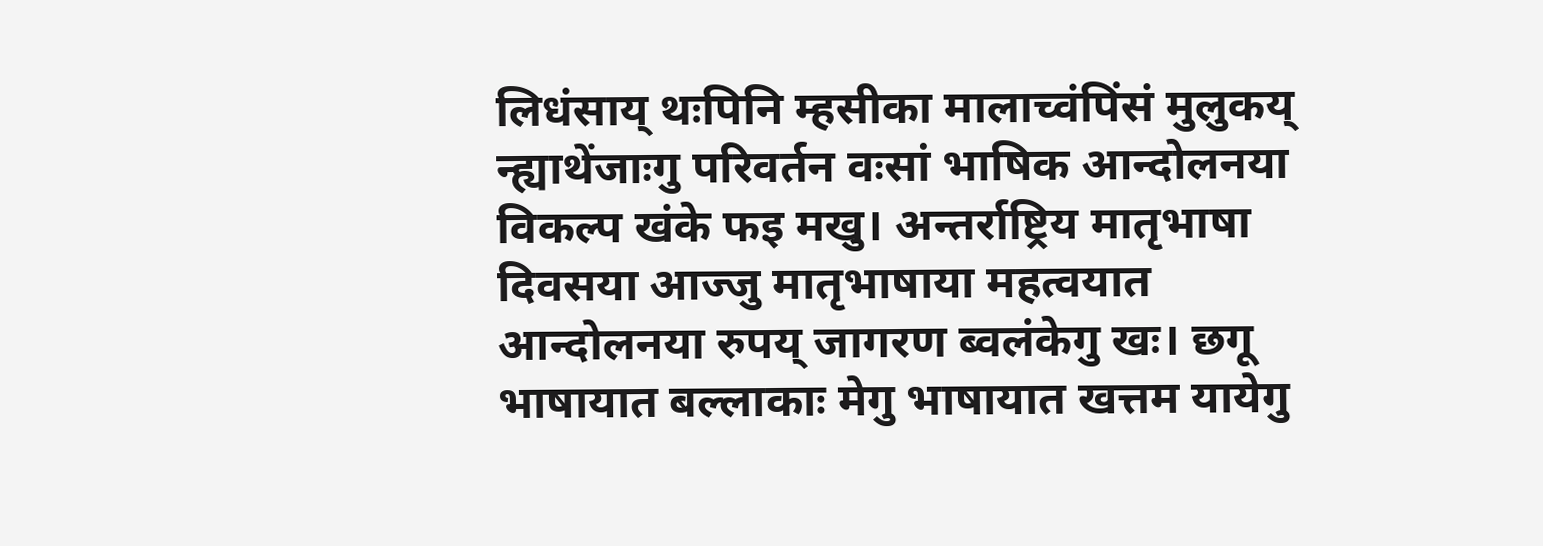लिधंसाय् थःपिनि म्हसीका मालाच्वंपिंसं मुलुकय् न्ह्याथेंजाःगु परिवर्तन वःसां भाषिक आन्दोलनया विकल्प खंके फइ मखु। अन्तर्राष्ट्रिय मातृभाषा दिवसया आज्जु मातृभाषाया महत्वयात आन्दोलनया रुपय् जागरण ब्वलंकेगु खः। छगू भाषायात बल्लाकाः मेगु भाषायात खत्तम यायेगु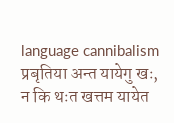language cannibalism प्रबृतिया अन्त यायेगु खः, न कि थःत खत्तम यायेत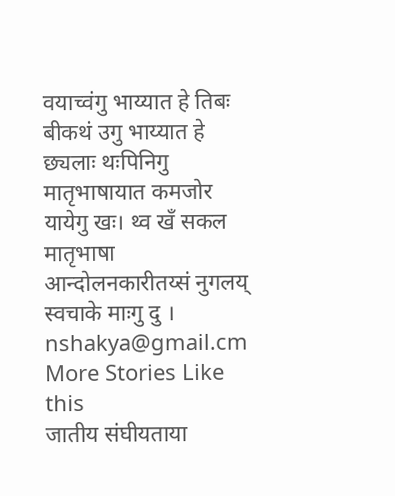वयाच्वंगु भाय्यात हे तिबः बीकथं उगु भाय्यात हे छ्यलाः थःपिनिगु मातृभाषायात कमजोर यायेगु खः। थ्व खँ सकल मातृभाषा आन्दोलनकारीतय्सं नुगलय् स्वचाके माःगु दु ।
nshakya@gmail.cm
More Stories Like this
जातीय संघीयताया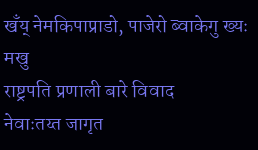खँय् नेमकिपाप्राडो, पाजेरो ब्वाकेगु ख्यः मखु
राष्ट्रपति प्रणाली बारे विवाद
नेवाःतय्त जागृत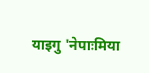याइगु 'नेपाःमिया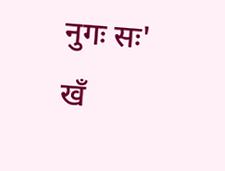नुगः सः'
खँ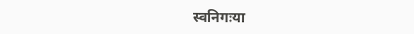स्वनिगःया